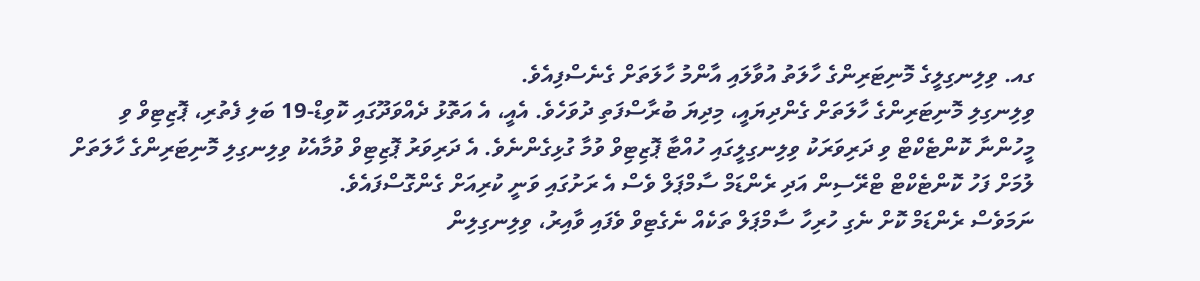ގއ. ވިލިނގިލީގެ މޮނިޓަރިންގެ ހާލަތު އުވާލައި އާންމު ހާލަތަށް ގެނެސްފިއެވެ.
ވިލިނގިލި މޮނިޓަރިންގެ ހާލަތަށް ގެންދިޔައީ، މިދިޔަ ބުރާސްފަތި ދުވަހެވެ. އެއީ، އެ އަތޮޅު ދެއްވަދޫގައި ކޮވިޑް-19 ބަލި ފެތުރި، ޕޮޒިޓިވް ވި މީހުންނާ ކޮންޓެކްޓް ވި ދަރިވަރަކު ވިލިނގިލީގައި ހުއްޓާ ޕޮޒިޓިވް ވުމާ ގުޅިގެންނެވެ. އެ ދަރިވަރު ޕޮޒިޓިވް ވުމާއެކު ވިލިނގިލި މޮނިޓަރިންގެ ހާލަތަށް ލުމަށް ފަހު ކޮންޓެކްޓް ޓްރޭސިން އަދި ރެންޑަމް ސާމްޕަލް ވެސް އެ ރަށުގައި ވަނީ ކުރިއަށް ގެންގޮސްފައެވެ.
ނަމަވެސް ރެންޑަމް ކޮށް ނެގި ހުރިހާ ސާމްޕަލް ތަކެއް ނެގެޓިވް ވެފައި ވާއިރު، ވިލިނގިލިން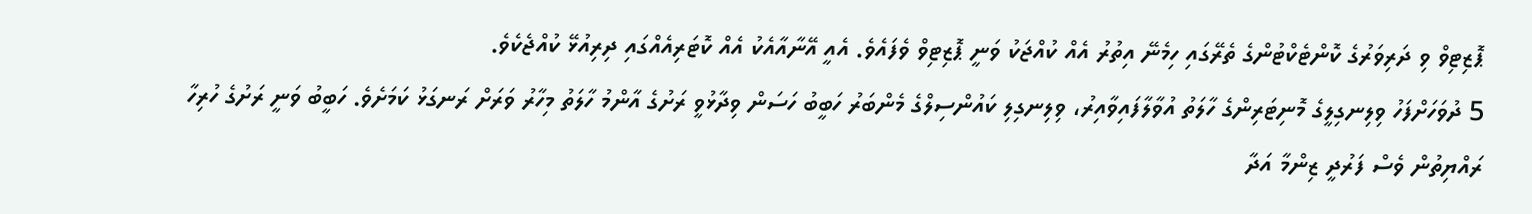ޕޮޒިޓިވް ވި ދަރިވަރުގެ ކޮންޓެކްޓުންގެ ތެރޭގައި ހިމެނޭ އިތުރު އެއް ކުއްޖަކު ވަނީ ޕޮޒިޓިވް ވެފައެވެ. އެއީ އޭނާއާއެކު އެއް ކޮޓަރިއެއްގައި ދިރިއުޅޭ ކުއްޖެކެވެ.
5 ދުވަހަށްފަހު ވިލިނގިލީގެ މޮނިޓަރިންގެ ހާލަތު އުވާލާފައިވާއިރު، ވިލިނގިލި ކައުންސިލްގެ މެންބަރު ހަބީބު ހަސަން ވިދާޅުވީ ރަށުގެ އާންމު ހާލަތު މިހާރު ވަރަށް ރަނގަޅު ކަމަށެވެ. ހަބީބު ވަނީ ރަށުގެ ހުރިހާ ރައްޔިތުން ވެސް ފަރުދީ ޒިންމާ އަދާ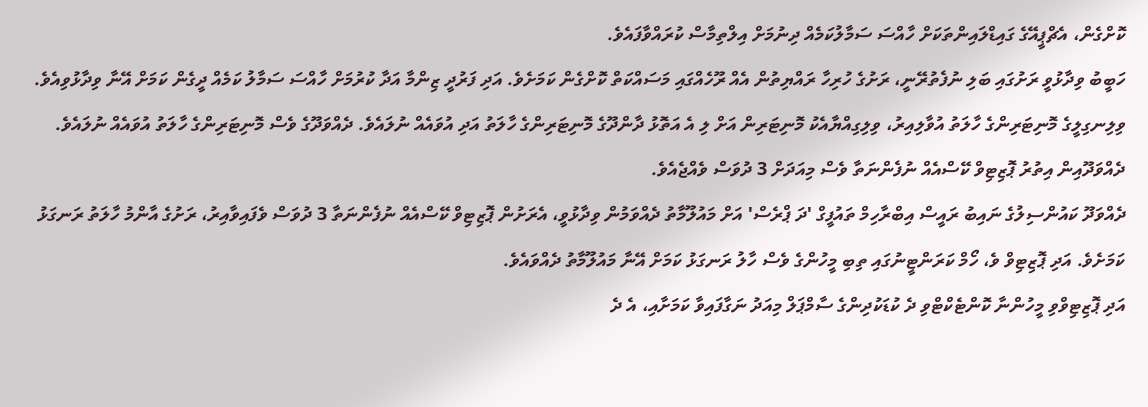ކޮށްގެން، އެޗްޕީއޭގެ ގައިޑްލައިންތަކަށް ހާއްސަ ސަމާލުކަމެއް ދިނުމަށް އިލްތިމާސް ކުރައްވާފައެވެ.
ހަބީބު ވިދާޅުވީ ރަށުގައި ބަލި ނުފެތުރޭނީ، ރަށުގެ ހުރިހާ ރައްޔިތުން އެއް ރޫހެއްގައި މަސައްކަތް ކޮށްގެން ކަމަށެވެ. އަދި ފަރުދީ ޒިންމާ އަދާ ކުރުމަށް ހާއްސަ ސަމާލު ކަމެއް ދީގެން ކަމަށް އޭނާ ވިދާޅުވިއެވެ.
ވިލިނގިލީގެ މޮނިޓަރިންގެ ހާލަތު އުވާލިއިރު، ވިލިގިއްޔާއެކު މޮނިޓަރިން އަށް ލި އެ އަތޮޅު ދާންދޫގެ މޮނިޓަރިންގެ ހާލަތު އަދި އުވައެއް ނުލައެވެ. ދެއްވަދޫގެ ވެސް މޮނިޓަރިންގެ ހާލަތު އުވައެއް ނުލައެވެ. ދެއްވަދޫއިން އިތުރު ޕޮޒިޓިވް ކޭސްއެއް ނުފެންނަތާ ވެސް މިއަދަށް 3 ދުވަސް ވެއްޖެއެވެ.
ދެއްވަދޫ ކައުންސިލުގެ ނައިބު ރައީސް އިބްރާހިމް ތައުފީގް 'ދަ ޕްރެސް' އަށް މައުލޫމާތު ދެއްވަމުން ވިދާޅުވީ، އެރަށުން ޕޮޒިޓިވް ކޭސްއެއް ނުފެންނަތާ 3 ދުވަސް ވެފައިވާއިރު، ރަށުގެ އާންމު ހާލަތު ރަނގަޅު ކަމަށެވެ. އަދި ޕޮޒިޓިވް ވެ، ހޯމް ކަރަންޓީނުގައި ތިބި މީހުންގެ ވެސް ހާލު ރަނގަޅު ކަމަށް އޭނާ މައުލޫމާތު ދެއްވައެވެ.
އަދި ޕޮޒިޓިވްވި މީހުންނާ ކޮންޓެކްޓްވި ދެ ކުޑަކުދިންގެ ސާމްޕަލް މިއަދު ނަގާފައިވާ ކަމަށާއި، އެ ދެ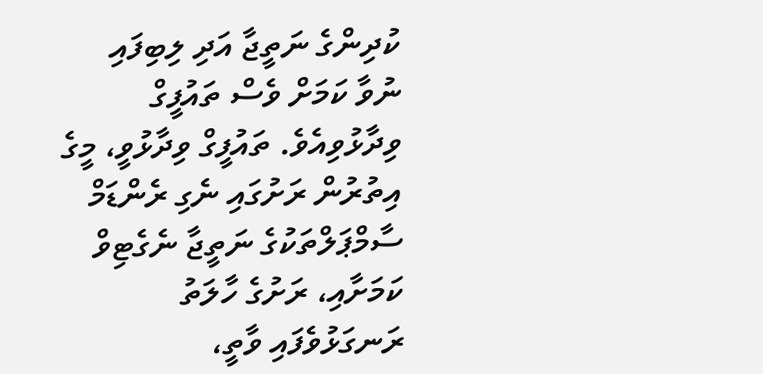ކުދިންގެ ނަތީޖާ އަދި ލިބިފައި ނުވާ ކަމަށް ވެސް ތައުފީގް ވިދާޅުވިއެވެ. ތައުފީގް ވިދާޅުވީ، މީގެ އިތުރުން ރަށުގައި ނެގި ރެންޑަމް ސާމްޕަލްތަކުގެ ނަތީޖާ ނެގެޓިވް ކަމަށާއި، ރަށުގެ ހާލަތު ރަނގަޅުވެފައި ވާތީ،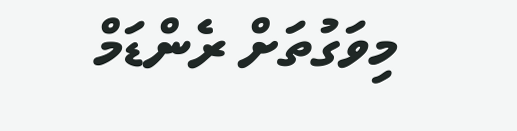މިވަގުތަށް ރެންޑަމް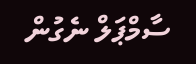ސާމްޕަލް ނެގުން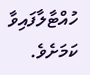ހުއްޓާލާފައިވާ ކަމަށެވެ.